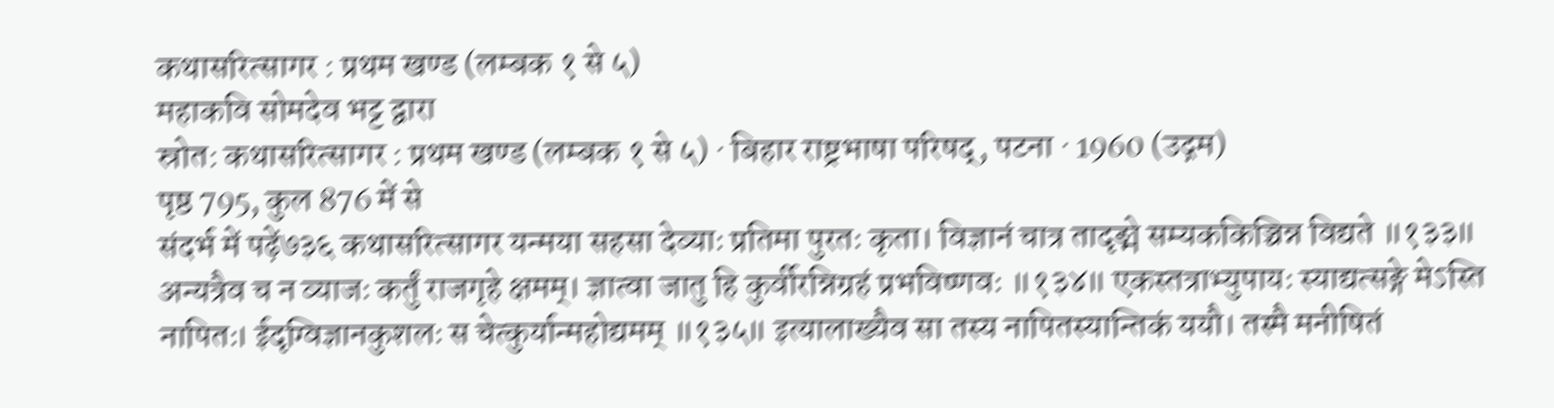कथासरित्सागर : प्रथम खण्ड (लम्बक १ से ५)
महाकवि सोमदेव भट्ट द्वारा
स्रोत: कथासरित्सागर : प्रथम खण्ड (लम्बक १ से ५) · बिहार राष्ट्रभाषा परिषद्, पटना · 1960 (उद्गम)
पृष्ठ 795, कुल 876 में से
संदर्भ में पढ़ें७३६ कथासरित्सागर यन्मया सहसा देव्याः प्रतिमा पुरतः कृता। विज्ञानं चात्र तादृङ्मे सम्यककिञ्चिन्न विद्यते ॥१३३॥ अन्यत्रैव च न व्याजः कर्तुं राजगृहे क्षमम्। ज्ञात्वा जातु हि कुर्वीरन्निग्रहं प्रभविष्णवः ॥१३४॥ एकस्तत्राभ्युपायः स्याद्यत्सङ्गे मेऽस्ति नापितः। ईदृग्विज्ञानकुशलः स चेत्कुर्यान्महोद्यमम् ॥१३५॥ इत्यालाख्यैव सा तस्य नापितस्यान्तिकं ययौ। तस्मै मनीषितं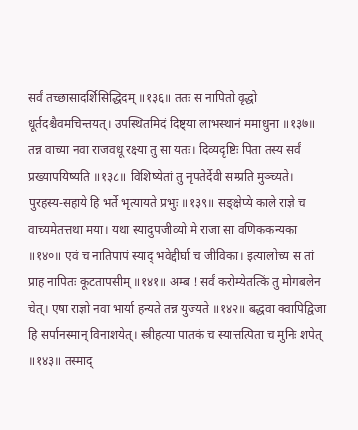सर्वं तच्छासादर्शिसिद्धिदम् ॥१३६॥ ततः स नापितो वृद्धो धूर्तदश्चैवमचिन्तयत्। उपस्थितमिदं दिष्ट्या लाभस्थानं ममाधुना ॥१३७॥ तन्न वाच्या नवा राजवधू रक्ष्या तु सा यतः। दिव्यदृष्टिः पिता तस्य सर्वं प्रख्यापयिष्यति ॥१३८॥ विशिष्येतां तु नृपतेर्देवी सम्प्रति मुञ्च्यते। पुरहस्य-सहाये हि भर्ते भृत्यायते प्रभुः ॥१३९॥ सङ्क्षेप्ये काले राज्ञे च वाच्यमेतत्तथा मया। यथा स्यादुपजीव्यो मे राजा सा वणिककन्यका ॥१४०॥ एवं च नातिपापं स्याद् भवेद्दीर्घा च जीविका। इत्यालोच्य स तां प्राह नापितः कूटतापसीम् ॥१४१॥ अम्ब ! सर्वं करोम्येतत्किं तु मोगबलेन चेत्। एषा राज्ञो नवा भार्या हन्यते तन्न युज्यते ॥१४२॥ बद्धवा क्वापिद्विजा हि सर्पानस्मान् विनाशयेत्। स्त्रीहत्या पातकं च स्यात्तत्पिता च मुनिः शपेत् ॥१४३॥ तस्माद्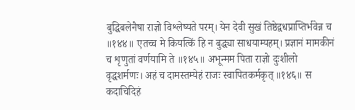बुद्धिबलेनैषा राज्ञो विश्लेष्यते परम्। येन देवी सुखं तिष्ठेद्वधप्राप्तिर्भवेन्न च ॥१४४॥ एतच्च मे कियत्किं हि न बुद्ध्या साधयाम्यहम्। प्रज्ञानं मामकीनं च शृणुतां वर्णयामि ते ॥१४५॥ अभून्मम पिता राज्ञो दुःशीलो वृद्धशर्मणः। अहं च दामस्तम्येहं राजः स्वापितकर्मकृत् ॥१४६॥ स कदाचिदिहं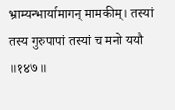भ्राम्यन्भार्यामागन् मामकीम्। तस्यां तस्य गुरुपापां तस्यां च मनो ययौ ॥१४७॥